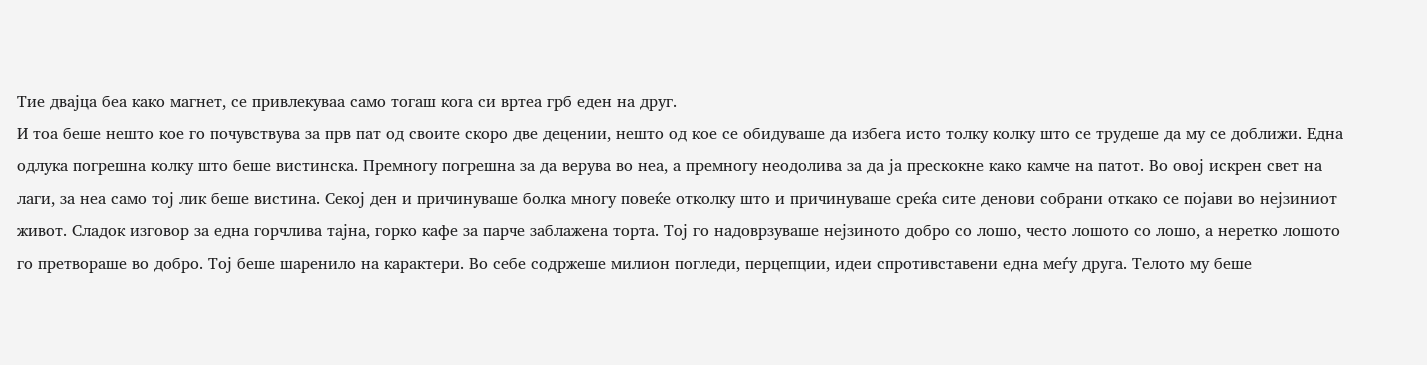Тие двајца беа како магнет, се привлекуваа само тогаш кога си вртеа грб еден на друг.
И тоа беше нешто кое го почувствува за прв пат од своите скоро две децении, нешто од кое се обидуваше да избега исто толку колку што се трудеше да му се доближи. Една одлука погрешна колку што беше вистинска. Премногу погрешна за да верува во неа, а премногу неодолива за да ја прескокне како камче на патот. Во овој искрен свет на лаги, за неа само тој лик беше вистина. Секој ден и причинуваше болка многу повеќе отколку што и причинуваше среќа сите денови собрани откако се појави во нејзиниот живот. Сладок изговор за една горчлива тајна, горко кафе за парче заблажена торта. Тој го надоврзуваше нејзиното добро со лошо, често лошото со лошо, а неретко лошото го претвораше во добро. Тој беше шаренило на карактери. Во себе содржеше милион погледи, перцепции, идеи спротивставени една меѓу друга. Телото му беше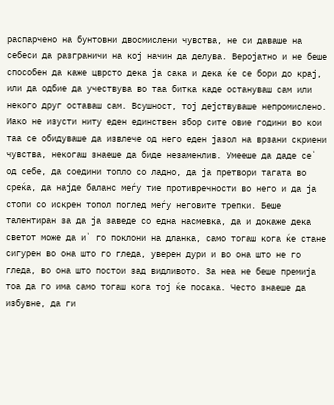распарчено на бунтовни двосмислени чувства, не си даваше на себеси да разграничи на кој начин да делува. Веројатно и не беше способен да каже цврсто дека ја сака и дека ќе се бори до крај, или да одбие да учествува во таа битка каде остануваш сам или некого друг оставаш сам. Всушност, тој дејствуваше непромислено. Иако не изусти ниту еден единствен збор сите овие години во кои таа се обидуваше да извлече од него еден јазол на врзани скриени чувства, некогаш знаеше да биде незаменлив. Умееше да даде се` од себе, да соедини топло со ладно, да ја претвори тагата во среќа, да најде баланс меѓу тие противречности во него и да ја стопи со искрен топол поглед меѓу неговите трепки. Беше талентиран за да ја заведе со една насмевка, да и докаже дека светот може да и` го поклони на дланка, само тогаш кога ќе стане сигурен во она што го гледа, уверен дури и во она што не го гледа, во она што постои зад видливото. За неа не беше премија тоа да го има само тогаш кога тој ќе посака. Често знаеше да избувне, да ги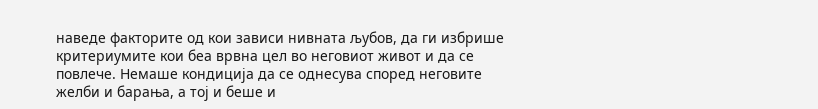наведе факторите од кои зависи нивната љубов, да ги избрише критериумите кои беа врвна цел во неговиот живот и да се повлече. Немаше кондиција да се однесува според неговите желби и барања, а тој и беше и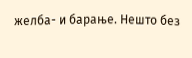желба- и барање. Нешто без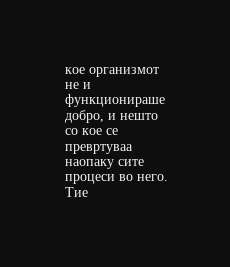кое организмот не и функционираше добро, и нешто со кое се превртуваа наопаку сите процеси во него. Тие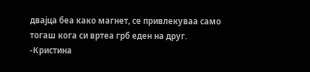двајца беа како магнет, се привлекуваа само тогаш кога си вртеа грб еден на друг.
-Кристина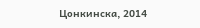Цонкинска, 2014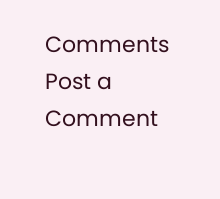Comments
Post a Comment